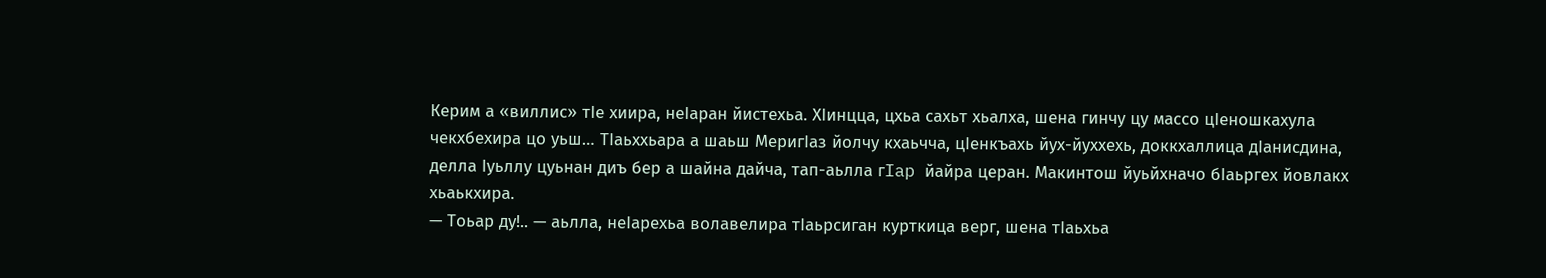Керим а «виллис» тIе хиира, неIаран йистехьа. ХIинцца, цхьа сахьт хьалха, шена гинчу цу массо цIеношкахула чекхбехира цо уьш… ТIаьххьара а шаьш МеригIаз йолчу кхаьчча, цIенкъахь йух-йуххехь, доккхаллица дIанисдина, делла Iуьллу цуьнан диъ бер а шайна дайча, тап-аьлла гIap йайра церан. Макинтош йуьйхначо бIаьргех йовлакх хьаькхира.
— Тоьар ду!.. — аьлла, неIарехьа волавелира тIаьрсиган курткица верг, шена тIаьхьа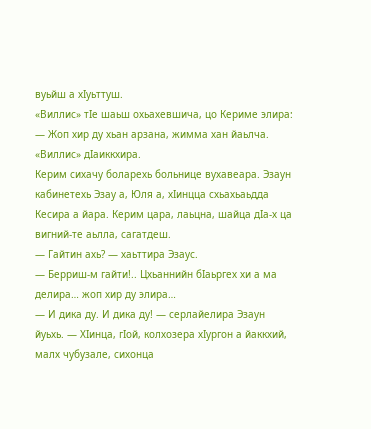вуьйш а хIуьттуш.
«Виллис» тIе шаьш охьахевшича, цо Кериме элира:
— Жоп хир ду хьан арзана, жимма хан йаьлча.
«Виллис» дIаиккхира.
Керим сихачу боларехь больнице вухавеара. Эзаун кабинетехь Эзау а, Юля а, хIинцца схьахьаьдда Кесира а йара. Керим цара, лаьцна, шайца дIа-х ца вигний-те аьлла, сагатдеш.
— Гайтин ахь? — хаьттира Эзаус.
— Берриш-м гайти!.. Цхьаннийн бIаьргех хи а ма делира… жоп хир ду элира…
— И дика ду. И дика ду! — серлайелира Эзаун йуьхь. — ХIинца, гIой, колхозера хIургон а йаккхий, малх чубузале, сихонца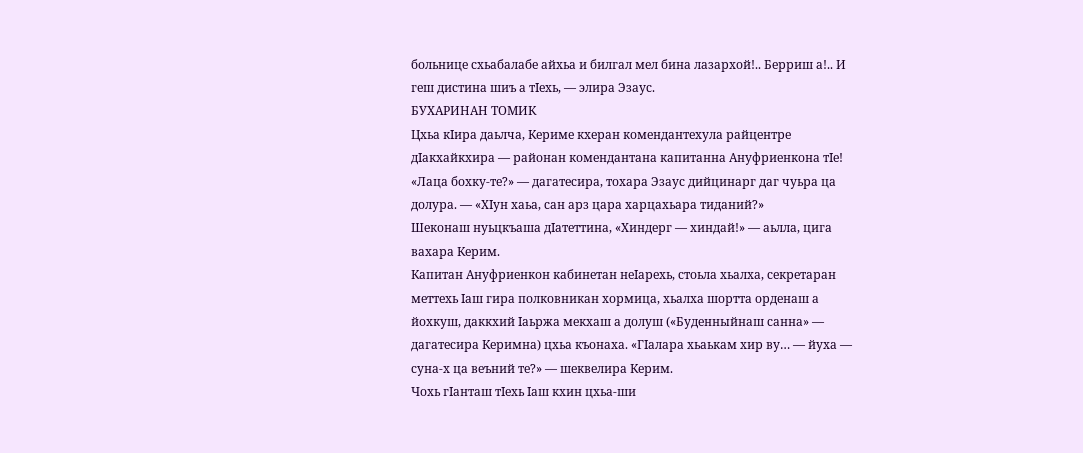больнице схьабалабе айхьа и билгал мел бина лазархой!.. Берриш а!.. И геш дистина шиъ а тIехь, — элира Эзаус.
БУХАРИНАН ТОМИК
Цхьа кIира даьлча, Кериме кхеран комендантехула райцентре дIакхайкхира — районан комендантана капитанна Ануфриенкона тIе! «Лаца бохку-те?» — дагатесира, тохара Эзаус дийцинарг даг чуьра ца долура. — «ХIун хаьа, сан арз цара харцахьара тиданий?»
Шеконаш нуьцкъаша дIатеттина, «Хиндерг — хиндай!» — аьлла, цига вахара Керим.
Капитан Ануфриенкон кабинетан неIарехь, стоьла хьалха, секретаран меттехь Iаш гира полковникан хормица, хьалха шортта орденаш а йохкуш, даккхий Iаьржа мекхаш а долуш («Буденныйнаш санна» — дагатесира Керимна) цхьа къонаха. «ГIалара хьаькам хир ву… — йуха — суна-х ца веъний те?» — шеквелира Керим.
Чохь гIанташ тIехь Iаш кхин цхьа-ши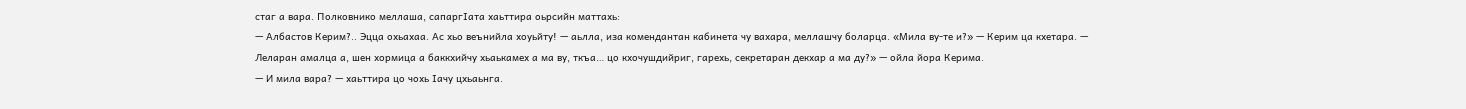стаг а вара. Полковнико меллаша, сапаргIата хаьттира оьрсийн маттахь:
— Албастов Керим?.. Эцца охьахаа. Ас хьо веънийла хоуьйту! — аьлла, иза комендантан кабинета чу вахара, меллашчу боларца. «Мила ву-те и?» — Керим ца кхетара. — Леларан амалца а, шен хормица а баккхийчу хьаькамех а ма ву, ткъа… цо кхочушдийриг, гарехь, секретаран декхар а ма ду?» — ойла йора Керима.
— И мила вара? — хаьттира цо чохь Iачу цхьаьнга.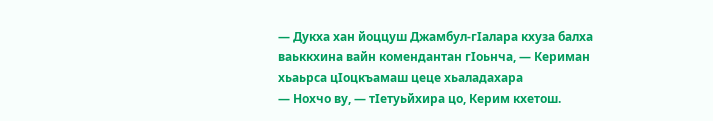— Дукха хан йоццуш Джамбул-гIалара кхуза балха ваьккхина вайн комендантан гIоьнча, — Кериман хьаьрса цIоцкъамаш цеце хьаладахара
— Нохчо ву, — тIетуьйхира цо, Керим кхетош.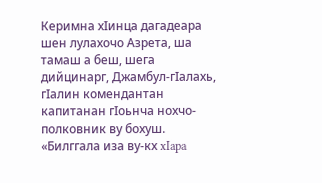Керимна хIинца дагадеара шен лулахочо Азрета, ша тамаш а беш, шега дийцинарг, Джамбул-гIалахь, гIалин комендантан капитанан гIоьнча нохчо-полковник ву бохуш. «Билггала иза ву-кх xIapa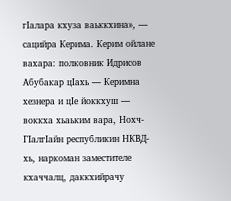гIалара кхуза ваьккхина», — сацийра Керима. Керим ойлане вахара: полковник Идрисов Абубакар цIахь — Керимна хезнера и цIе йоккхуш — воккха хьаьким вара, Нохч-ГIалгIайн республикин НКВД-хь, наркоман заместителе кхаччалц, даккхийрачу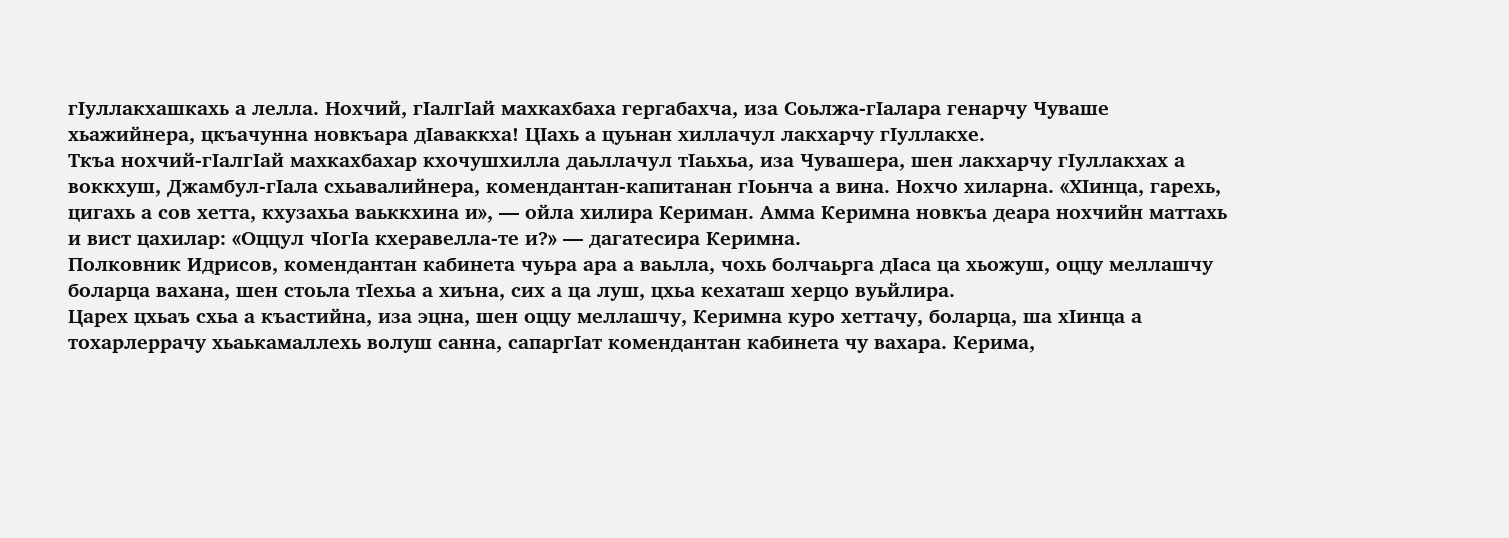гIуллакхашкахь а лелла. Нохчий, гIалгIай махкахбаха гергабахча, иза Соьлжа-гIалара генарчу Чуваше хьажийнера, цкъачунна новкъара дIаваккха! ЦIахь а цуьнан хиллачул лакхарчу гIуллакхе.
Ткъа нохчий-гIалгIай махкахбахар кхочушхилла даьллачул тIаьхьа, иза Чувашера, шен лакхарчу гIуллакхах а воккхуш, Джамбул-гIала схьавалийнера, комендантан-капитанан гIоьнча а вина. Нохчо хиларна. «ХIинца, гарехь, цигахь а сов хетта, кхузахьа ваьккхина и», — ойла хилира Кериман. Амма Керимна новкъа деара нохчийн маттахь и вист цахилар: «Оццул чIогIа кхеравелла-те и?» — дагатесира Керимна.
Полковник Идрисов, комендантан кабинета чуьра ара а ваьлла, чохь болчаьрга дIаса ца хьожуш, оццу меллашчу боларца вахана, шен стоьла тIехьа а хиъна, сих а ца луш, цхьа кехаташ херцо вуьйлира.
Царех цхьаъ схьа а къастийна, иза эцна, шен оццу меллашчу, Керимна куро хеттачу, боларца, ша хIинца а тохарлеррачу хьаькамаллехь волуш санна, сапаргIат комендантан кабинета чу вахара. Керима,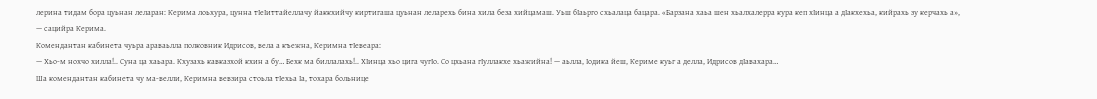лерина тидам бора цуьнан леларан: Керима лоьхура, цунна тIеIиттайеллачу йаккхийчу киртигаша цуьнан леларехь бина хила беза хийцамаш. Уьш бIаьрго схьалаца бацара. «Барзана хаьа шен хьалхалерра кура кеп хIинца а дIакхехьа, кийрахь зу керчахь а», — сацийра Керима.
Комендантан кабинета чуьра араваьлла полковник Идрисов, вела а къежна, Керимна тIевеара:
— Хьо-м нохчо хилла!.. Суна ца хаьара. Кхузахь кавказхой кхин а бу… Бехк ма биллалахь!.. ХIинца хьо цига чугIо. Со цхьана гIуллакхе хьажийна! — аьлла, Iодика йеш, Кериме куьг а делла, Идрисов дIавахара…
Ша комендантан кабинета чу ма-велли, Керимна вевзира стоьла тIехьа Iа, тохара больнице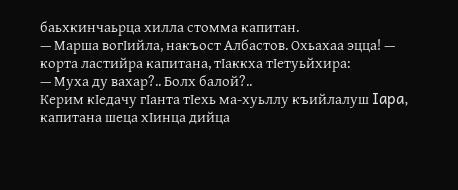баьхкинчаьрца хилла стомма капитан.
— Марша вогIийла, накъост Албастов. Охьахаа эцца! — корта ластийра капитана, тIаккха тIетуьйхира:
— Муха ду вахар?.. Болх балой?..
Керим кIедачу гIанта тIехь ма-хуьллу къийлалуш Iapa, капитана шеца хIинца дийца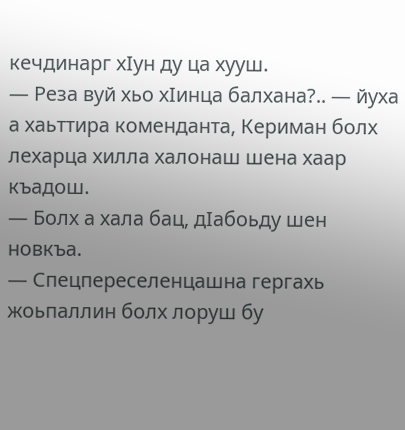кечдинарг хIун ду ца хууш.
— Реза вуй хьо хIинца балхана?.. — йуха а хаьттира коменданта, Кериман болх лехарца хилла халонаш шена хаар къадош.
— Болх а хала бац, дIабоьду шен новкъа.
— Спецпереселенцашна гергахь жоьпаллин болх лоруш бу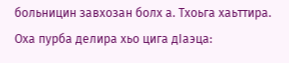больницин завхозан болх а. Тхоьга хаьттира. Оха пурба делира хьо цига дIаэца: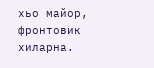хьо майор, фронтовик хиларна.